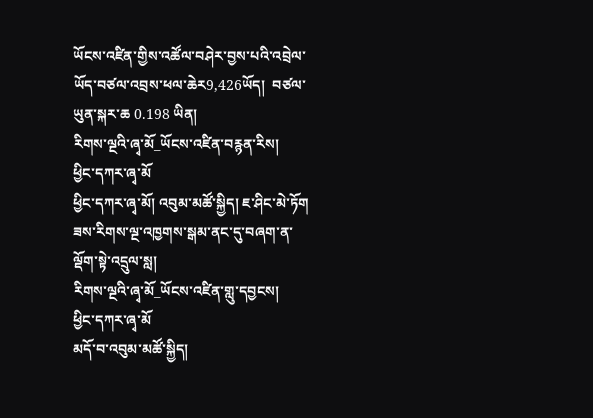ཡོངས་འཛིན་གྱིས་འཚོལ་བཤེར་བྱས་པའི་འབྲེལ་ཡོད་བཙལ་འབྲས་ཕལ་ཆེར9,426ཡོད།  བཙལ་ཡུན་སྐར་ཆ 0.198 ཡིན།
རིགས་ལྔའི་ཞྭ་མོ_ཡོངས་འཛིན་བརྙན་རིས།
ཕྱིང་དཀར་ཞྭ་མོ
ཕྱིང་དཀར་ཞྭ་མོ། འབུམ་མཚོ་སྐྱིད། ཇ་ཤིང་མེ་ཏོག
ཟས་རིགས་ལྔ་འཁྱགས་སྒམ་ནང་དུ་བཞག་ན་ལྡོག་སྟེ་འདྲུལ་སླ།
རིགས་ལྔའི་ཞྭ་མོ_ཡོངས་འཛིན་གླུ་དབྱངས།
ཕྱིང་དཀར་ཞྭ་མོ
མདོ་བ་འབུམ་མཚོ་སྐྱིད།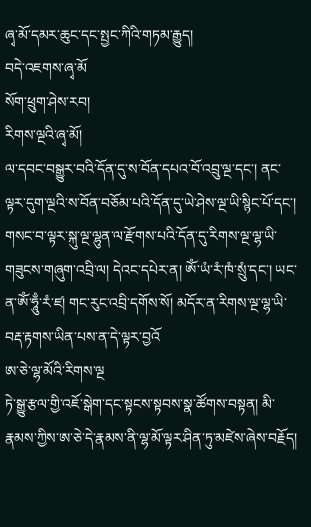ཞྭ་མོ་དམར་ཆུང་དང་སྤྱང་ཀིའི་གཏམ་རྒྱུད།
བདེ་འཇགས་ཞྭ་མོ
སོག་ཕྲུག་ཤེས་རབ།
རིགས་ལྔའི་ཞྭ་མོ།
ལ་དབང་བསྒྱུར་བའི་དོན་དུ་ས་བོན་དཔའ་བོ་འབྲུ་ལྔ་དང་། ནང་ལྟར་དུག་ལྔའི་ས་བོན་བཅོམ་པའི་དོན་དུ་ཡེ་ཤེས་ལྔ་ཡི་སྙིང་པོ་དང་། གསང་བ་ལྟར་སྐུ་ལྔ་ལྷུན་ལ་རྫོགས་པའི་དོན་དུ་རིགས་ལྔ་ལྷ་ཡི་གཟུངས་གཞུག་འབྲི་ལ། དེའང་དཔེར་ན། ཨོཾ་ཡཾ་རཾ་ཁཾ་སྲུཾ་དང་། ཡང་ན་ཨོཾ་ཧཱུྃ་རཾ་ཛ། གང་རུང་འབྲི་དགོས་སོ། མདོར་ན་རིགས་ལྔ་ལྷ་ཡི་བརྡ་རྟགས་ཡིན་པས་ན་དེ་ལྟར་བྱའོ
ཨ་ཅེ་ལྷ་མོའི་རིགས་ལྔ
ཏེ་སྒྱུ་རྩལ་གྱི་འཇོ་སྒེག་དང་སྟངས་སྟབས་སྣ་ཚོགས་བསྟན། མི་རྣམས་ཀྱིས་ཨ་ཅེ་དེ་རྣམས་ནི་ལྷ་མོ་ལྟར་ཤིན་ཏུ་མཛེས་ཞེས་བརྗོད།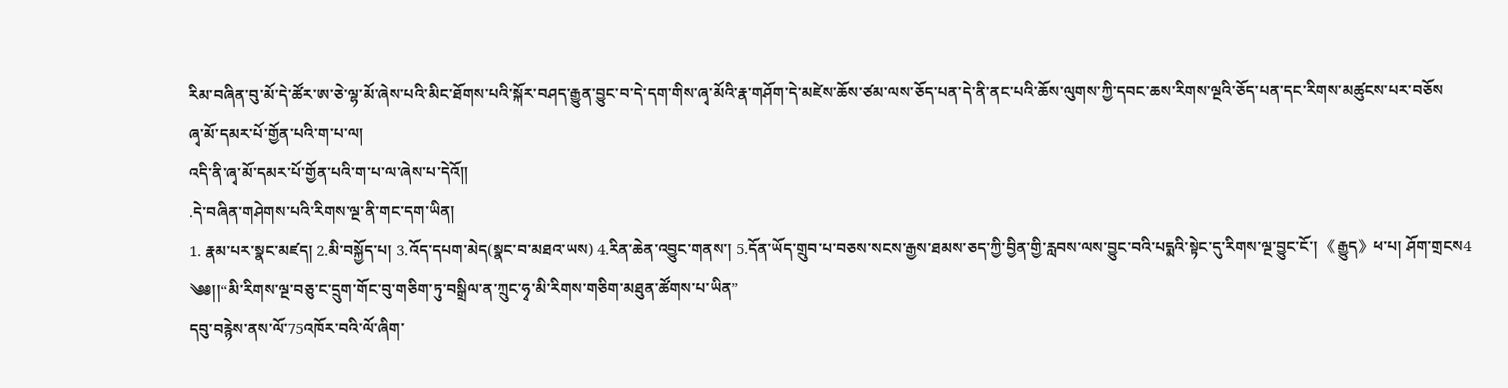རིམ་བཞིན་བུ་མོ་དེ་ཚོར་ཨ་ཅེ་ལྷ་མོ་ཞེས་པའི་མིང་ཐོགས་པའི་སྐོར་བཤད་རྒྱུན་བྱུང་བ་དེ་དག་གིས་ཞྭ་མོའི་རྣ་གཤོག་དེ་མཛེས་ཆོས་ཙམ་ལས་ཅོད་པན་དེ་ནི་ནང་པའི་ཆོས་ལུགས་ཀྱི་དབང་ཆས་རིགས་ལྔའི་ཅོད་པན་དང་རིགས་མཚུངས་པར་བཅོས
ཞྭ་མོ་དམར་པོ་གྱོན་པའི་ག་པ་ལ།
འདི་ནི་ཞྭ་མོ་དམར་པོ་གྱོན་པའི་ག་པ་ལ་ཞེས་པ་དེའོ༎
.དེ་བཞིན་གཤེགས་པའི་རིགས་ལྔ་ནི་གང་དག་ཡིན།
1. རྣམ་པར་སྣང་མཛད། 2.མི་བསྐྱོད་པ། 3.འོད་དཔག་མེད(སྣང་བ་མཐའ་ཡས) 4.རིན་ཆེན་འབྱུང་གནས་། 5.དོན་ཡོད་གྲུབ་པ་བཅས་སངས་རྒྱས་ཐམས་ཅད་ཀྱི་བྱིན་གྱི་རླབས་ལས་བྱུང་བའི་པདྨའི་སྟེང་དུ་རིགས་ལྔ་བྱུང་ངོ་། 《རྒྱུད》ཕ་པ། ཤོག་གྲངས4
༄༅།།“མི་རིགས་ལྔ་བཅུ་ང་དྲུག་གོང་བུ་གཅིག་ཏུ་བསྒྲིལ་ན་ཀྲུང་ཧྭ་མི་རིགས་གཅིག་མཐུན་ཚོགས་པ་ཡིན”
དབུ་བརྙེས་ནས་ལོ་75འཁོར་བའི་ལོ་ཞིག་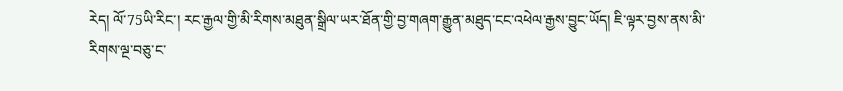རེད། ལོ་75ཡི་རིང་། རང་རྒྱལ་གྱི་མི་རིགས་མཐུན་སྒྲིལ་ཡར་ཐོན་གྱི་བྱ་གཞག་རྒྱུན་མཐུད་ངང་འཕེལ་རྒྱས་བྱུང་ཡོད། ཇི་ལྟར་བྱས་ནས་མི་རིགས་ལྔ་བཅུ་ང་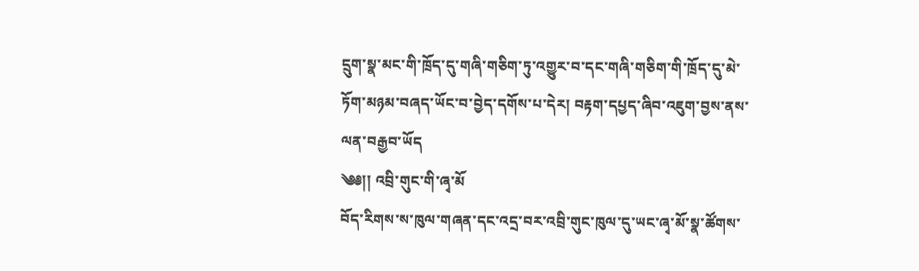དྲུག་སྣ་མང་གི་ཁྲོད་དུ་གཞི་གཅིག་ཏུ་འགྱུར་བ་དང་གཞི་གཅིག་གི་ཁྲོད་དུ་མེ་ཏོག་མཉམ་བཞད་ཡོང་བ་བྱེད་དགོས་པ་དེར། བརྟག་དཔྱད་ཞིབ་འཇུག་བྱས་ནས་ལན་བརྒྱབ་ཡོད
༄༅།། འབྲི་གུང་གི་ཞྭ་མོ
བོད་རིགས་ས་ཁུལ་གཞན་དང་འདྲ་བར་འབྲི་གུང་ཁུལ་དུ་ཡང་ཞྭ་མོ་སྣ་ཚོགས་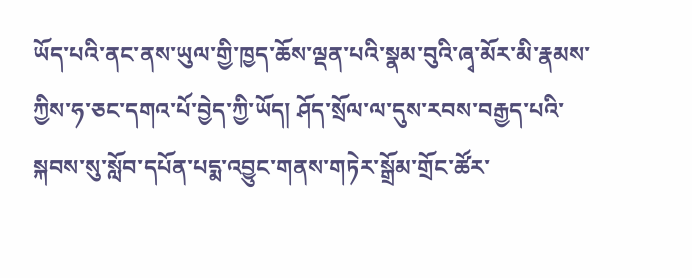ཡོད་པའི་ནང་ནས་ཡུལ་གྱི་ཁྱད་ཆོས་ལྡན་པའི་སྣམ་བུའི་ཞྭ་མོར་མི་རྣམས་ཀྱིས་ཧ་ཅང་དགའ་པོ་བྱེད་ཀྱི་ཡོད། ཤོད་སྲོལ་ལ་དུས་རབས་བརྒྱད་པའི་སྐབས་སུ་སློབ་དཔོན་པདྨ་འབྱུང་གནས་གཏེར་སྒྲོམ་གྲོང་ཚོར་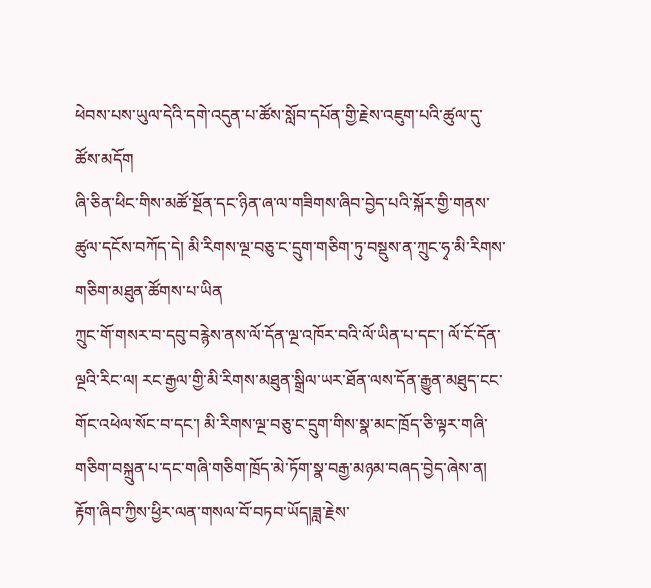ཕེབས་པས་ཡུལ་དེའི་དགེ་འདུན་པ་ཚོས་སློབ་དཔོན་གྱི་རྗེས་འཇུག་པའི་ཚུལ་དུ་ཚོས་མདོག
ཞི་ཅིན་ཕིང་གིས་མཚོ་སྔོན་དང་ཉིན་ཞ་ལ་གཟིགས་ཞིབ་བྱེད་པའི་སྐོར་གྱི་གནས་ཚུལ་དངོས་བཀོད་དེ། མི་རིགས་ལྔ་བཅུ་ང་དྲུག་གཅིག་ཏུ་བསྡུས་ན་ཀྲུང་ཧྭ་མི་རིགས་གཅིག་མཐུན་ཚོགས་པ་ཡིན
ཀྲུང་གོ་གསར་བ་དབུ་བརྙེས་ནས་ལོ་དོན་ལྔ་འཁོར་བའི་ལོ་ཡིན་པ་དང་། ལོ་ངོ་དོན་ལྔའི་རིང་ལ། རང་རྒྱལ་གྱི་མི་རིགས་མཐུན་སྒྲིལ་ཡར་ཐོན་ལས་དོན་རྒྱུན་མཐུད་ངང་གོང་འཕེལ་སོང་བ་དང་། མི་རིགས་ལྔ་བཅུ་ང་དྲུག་གིས་སྣ་མང་ཁྲོད་ཅི་ལྟར་གཞི་གཅིག་བསྐྲུན་པ་དང་གཞི་གཅིག་ཁྲོད་མེ་ཏོག་སྣ་བརྒྱ་མཉམ་བཞད་བྱེད་ཞེས་ན། རྟོག་ཞིབ་ཀྱིས་ཕྱིར་ལན་གསལ་བོ་བཏབ་ཡོད།ཟླ་རྗེས་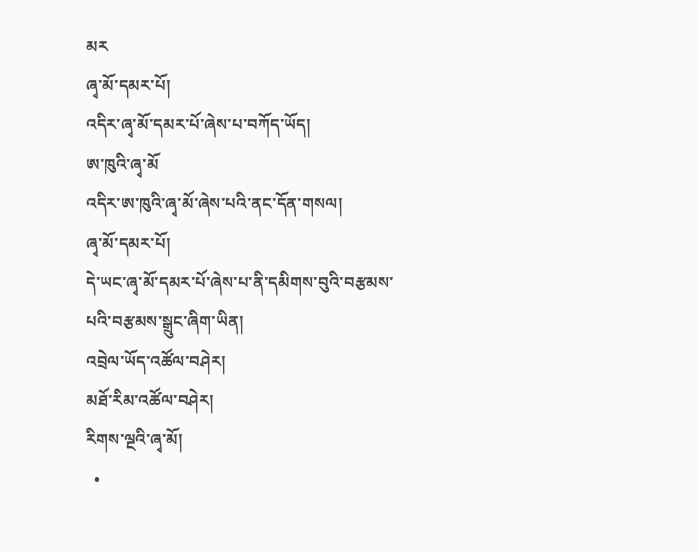མར
ཞྭ་མོ་དམར་པོ།
འདིར་ཞྭ་མོ་དམར་པོ་ཞེས་པ་བཀོད་ཡོད།
ཨ་ཁུའི་ཞྭ་མོ
འདིར་ཨ་ཁུའི་ཞྭ་མོ་ཞེས་པའི་ནང་དོན་གསལ།
ཞྭ་མོ་དམར་པོ།
དེ་ཡང་ཞྭ་མོ་དམར་པོ་ཞེས་པ་ནི་དམིགས་བུའི་བརྩམས་པའི་བརྩམས་སྒྲུང་ཞིག་ཡིན།
འབྲེལ་ཡོད་འཚོལ་བཤེར།
མཐོ་རིམ་འཚོལ་བཤེར།
རིགས་ལྔའི་ཞྭ་མོ།
  •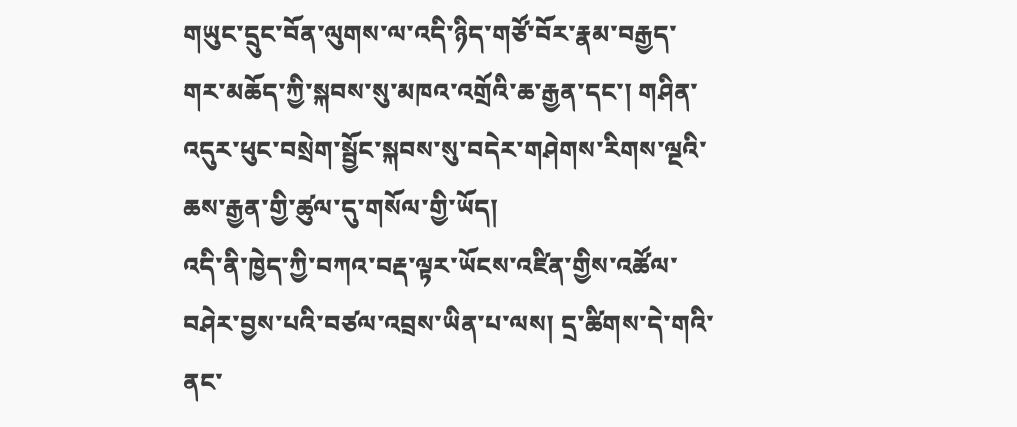གཡུང་དྲུང་བོན་ལུགས་ལ་འདི་ཉིད་གཙོ་བོར་རྣམ་བརྒྱད་གར་མཆོད་ཀྱི་སྐབས་སུ་མཁའ་འགྲོའི་ཆ་རྒྱན་དང་། གཤིན་འདུར་ཕུང་བསྲེག་སྦྱོང་སྐབས་སུ་བདེར་གཤེགས་རིགས་ལྔའི་ཆས་རྒྱན་གྱི་ཚུལ་དུ་གསོལ་གྱི་ཡོད།
འདི་ནི་ཁྱེད་ཀྱི་བཀའ་བརྡ་ལྟར་ཡོངས་འཛིན་གྱིས་འཚོལ་བཤེར་བྱས་པའི་བཙལ་འབྲས་ཡིན་པ་ལས། དྲ་ཚིགས་དེ་གའི་ནང་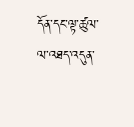དོན་དང་ལྟ་ཚུལ་ལ་འཐད་འདུན་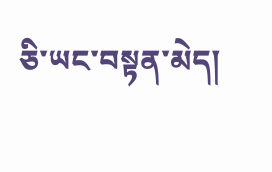ཅི་ཡང་བསྟན་མེད།